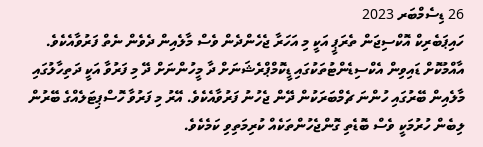26 ޑިސެމްބަރ 2023
ހައިޕަބެރިކް އޮކްސިޖަން ތެރަޕީ އަކީ މި އަހަރާ ޖެހެންދެން ވެސް މާލެއިން ދެވެން ނެތް ފަރުވާއެކެވެ. އާއްމުކޮށް ޑައިވިން އެކްސިޑެންޓުތަކުގައި ޑީކޮމްޕްރެޝަނަށް ދާ މީހުންނަށް ދޭ މި ފަރުވާ އަކީ ދަތިހާލުގައި މާލެއިން ބޭރުގައި ހުންނަ ޗެމްބަރަކުން ދޭން ޖެހުނު ފަރުވާއެކެވެ. އޭރު މި ފަރުވާ ހޮސްޕިޓަލެއްގެ ބޭރުން ލިބެން ހުރުމަކީ ވެސް ބޮޑެތި ގޮންޖެހުންތަކެއް ކުރިމަތިވި ކަމެކެވެ.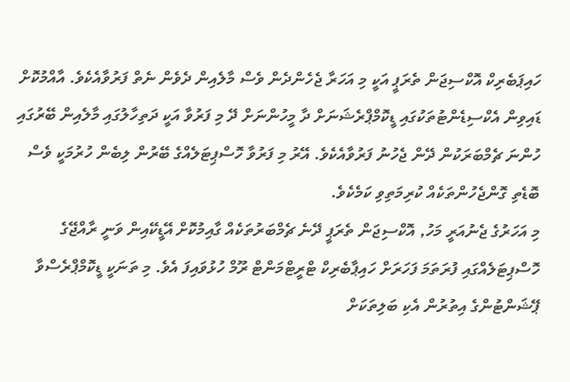ހައިޕަބެރިކް އޮކްސިޖަން ތެރަޕީ އަކީ މި އަހަރާ ޖެހެންދެން ވެސް މާލެއިން ދެވެން ނެތް ފަރުވާއެކެވެ. އާއްމުކޮށް ޑައިވިން އެކްސިޑެންޓުތަކުގައި ޑީކޮމްޕްރެޝަނަށް ދާ މީހުންނަށް ދޭ މި ފަރުވާ އަކީ ދަތިހާލުގައި މާލެއިން ބޭރުގައި ހުންނަ ޗެމްބަރަކުން ދޭން ޖެހުނު ފަރުވާއެކެވެ. އޭރު މި ފަރުވާ ހޮސްޕިޓަލެއްގެ ބޭރުން ލިބެން ހުރުމަކީ ވެސް ބޮޑެތި ގޮންޖެހުންތަކެއް ކުރިމަތިވި ކަމެކެވެ.
މި އަހަރުގެ ޖެނުއަރީ މަހު, އޮކްސިޖަން ތެރަޕީ ދޭނެ ޗެމްބަރުތަކެއް ގާއިމުކޮށް އޭޑީކޭއިން ވަނީ ރާއްޖޭގެ ހޮސްޕިޓަލެއްގައި ފުރަތަމަ ފަހަރަށް ހައިޕާބެރިކް ޓްރީޓްމަންޓް ރޫމް ހުޅުވައިފަ އެވެ. މި ތަނަކީ ޑީކޮމްޕްރެސްވާ ޕޭޝަންޓުންގެ އިތުރުން އެކި ބަލިތަކަށް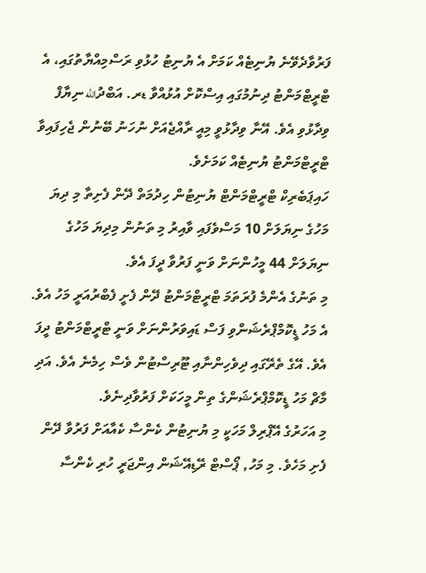ފަރުވާދެވޭނެ ޔުނިޓެއް ކަމަށް އެ ޔުނިޓު ހުޅުވި ރަސްމިއްޔާތުގައި، އެ ޓްރީޓްމަންޓު ދިނުމުގައި އިސްކޮށް އުޅުއްވާ ޑރ. އަބްދުالله ނިޔާފް ވިދާޅުވި އެވެ. އޭނާ ވިދާޅުވީ މިއީ ރާއްޖެއަށް ނުހަނު ބޭނުން ޖެހިފައިވާ ޓްރީޓްމަންޓު ޔުނިޓެއް ކަމަށެވެ.
ހައިޕަބެރިކް ޓްރީޓްމަންޓް ޔުނިޓުން ހިދުމަތް ދޭން ފެށިތާ މި ދިޔަ މަހުގެ ނިޔަލަށް 10 މަސްވެފައި ވާއިރު މި ތަނުން މިދިޔަ މަހުގެ ނިޔަލަށް 44 މީހުންނަށް ވަނީ ފަރުވާ ދީފަ އެވެ.
މި ތަނުގެ އެންމެ ފުރަތަމަ ޓްރީޓްމަންޓު ދޭން ފެށީ ފެބްރުއަރީ މަހު އެވެ. އެ މަހު ޑީކޮމްޕްރެޝަންވި ފަސް ޑައިވަރުންނަށް ވަނީ ޓްރީޓްމަންޓު ދީފަ އެވެ. އޭގެ ތެރޭގައި ދިވެހިންނާއި ޓޫރިސްޓުން ވެސް ހިމެނެ އެވެ. އަދި މާޗް މަހު ޑީކޮމްޕްރެޝަންގެ ތިން މީހަކަށް ފަރުވާދިނެވެ.
މި އަހަރުގެ އޭޕްރިލް މަހަކީ މި ޔުނިޓުން ކެންސާ ކެއާއަށް ފަރުވާ ދޭން ފެށި މަހެވެ. މި މަހު, ޕޯސްޓް ރޭޑިއޭޝަން އިންޖަރީ ހުރި ކެންސާ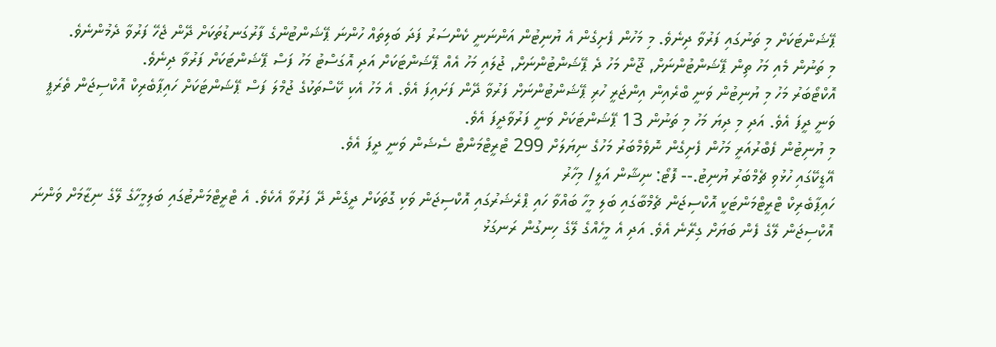ޕޭޝަންޓަކަށް މި ތަނުގައި ފަރުވާ ދިނެވެ. މި މަހުން ފެށިގެން އެ ޔުނިޓުން އަންނަނީ ކެންސަރު ފަދަ ބަލިތައް ހުންނަ ޕޭޝަންޓުންގެ ފާރުގަނޑުތަކަށް ދޭން ޖެހޭ ފަރުވާ ދެމުންނެވެ.
މި ތަނުން މެއި މަހު ތިން ޕޭޝަންޓުންނަށް, ޖޫން މަހު ދެ ޕޭޝަންޓުންނަށް, ޖުލައި މަހު އެއް ޕޭޝަންޓަކަށް އަދި އޮގަސްޓު މަހު ފަސް ޕޭޝަންޓަކަށް ފަރުވާ ދިނެވެ.
އޮކްޓޯބަރު މަހު މި ޔުނިޓުން ވަނީ ބްރެއިން އިންޖަރީ ހުރި ޕޭޝަންޓުންނަށް ފަރުވާ ދޭން ފަށައިފަ އެވެ. އެ މަހު އެކި ކޭސްތަކުގެ ޖުމްލަ ފަސް ޕޭޝަންޓަކަށް ހައިޕާބެރިކް އޮކްސިޖަން ތެރަޕީ ވަނީ ދީފަ އެވެ. އަދި މި ދިޔަ މަހު މި ތަނުން 13 ޕޭޝަންޓަކަށް ވަނީ ފަރުވާދީފަ އެވެ.
މި ޔުނިޓުން ފެބްރުއަރީ މަހުން ފެށިގެން ނޮވެމްބަރު މަހުގެ ނިޔަލަށް 299 ޓްރީޓްމަންޓް ސެޝަން ވަނީ ދީފަ އެވެ.
އޭޑީކޭގައި ހުޅުވި ޗެމްބަރު ޔުނިޓު.-- ފޮޓޯ: ނިޝާން އަލީ/ މިހާރު
ހައިޕާބެރިކް ޓްރީޓްމަންޓަކީ އޮކްސިޖަން ޗެމްބާގައި ބަލި މީހާ ބައްވާ ހައި ޕްރެޝަރުގައި އޮކްސިޖަން ވަކި ގޮތަކަށް ދީގެން ދޭ ފަރުވާ އެކެވެ. އެ ޓްރީޓްމަންޓުގައި ބަލިމީހާގެ ލޭގެ ނިޒާމަށް ވަންނަ އޮކްސިޖަން ލޭގެ ފެން ބަޔަށް ގިރޭނެ އެވެ. އަދި އެ މީހެއްގެ ލޭގެ ހިނގުން ރަނގަޅު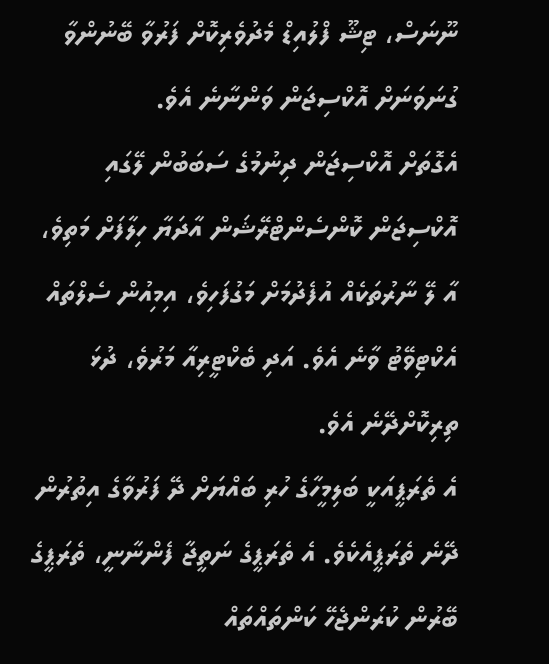ނޫނަސް، ޓިޝޫ ފްލުއިޑް މެދުވެރިކޮށް ފަރުވާ ބޭނުންވާ ގުނަވަނަށް އޮކްސިޖަން ވަންނާނެ އެވެ.
އެގޮތަށް އޮކްސިޖަން ދިނުމުގެ ސަބަބުން ލޭގައި އޮކްސިޖަން ކޮންސެންޓްރޭޝަން އާދަޔާ ހިލާފަށް މަތިވެ، އާ ލޭ ނާރުތަކެއް އުފެދުމަށް މަގުފަހިވެ، އިމިއުން ސެލްތައް އެކްޓިވޭޓު ވާނެ އެވެ. އަދި ބެކްޓީރިއާ މަރުވެ، ދުޅަ ތިރިކޮށްދޭނެ އެވެ.
އެ ތެރަޕީއަކީ ބަލިމީހާގެ ހުރި ބައްޔަށް ދޭ ފަރުވާގެ އިތުރުން ދޭނެ ތެރަޕީއެކެވެ. އެ ތެރަޕީގެ ނަތީޖާ ފެންނާނީ، ތެރަޕީގެ ބޭރުން ކުރަންޖެހޭ ކަންތައްތައް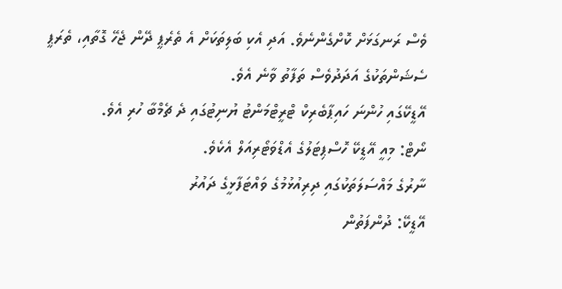ވެސް ރަނގަޅަށް ކޮށްގެންނެވެ. އަދި އެކި ބަލިތަކަށް އެ ތެރެޕީ ދޭން ޖެހޭ ގޮތާއި، ތެރަޕީ ސެޝަންތަކުގެ އަދަދުވެސް ތަފާތު ވާނެ އެވެ.
އޭޑީކޭގައި ހުންނަ ހައިޕާބެރިކް ޓްރީޓްމަންޓު ޔުނިޓުގައި ދެ ޗެމްބާ ހުރި އެވެ.
ނޯޓް: މިއީ އޭޑީކޭ ހޮސްޕިޓަލުގެ އެޑްވަޓޯރިއަލް އެކެވެ.
ނާރުގެ މައްސަލަތަކުގައި ދިރިއުޅުމުގެ ވައްޓަފާޅީގެ ދައުރު
އޭޑީކޭ: ދުންފަތުން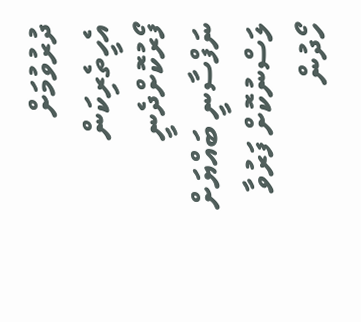ދުރުވުމަށް އެހީތެރިކަން ފޯރުކޮށްދެނީ
ނަފްސާނީ ބައްޔަށް ލަސްނުކޮށް ފަރުވާ ހޯދުން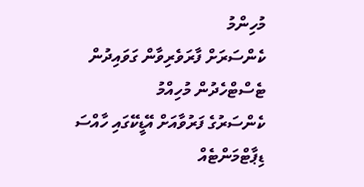މުހިންމު
ކެންސަރަށް ފާރަވެރިވާން ގަވައިދުން ޓެސްޓްހެދުން މުހިއްމު
ކެންސަރުގެ ފަރުވާއަށް އޭޑީކޭގައި ހާއްސަ ޑިޕާޓްމަންޓެއް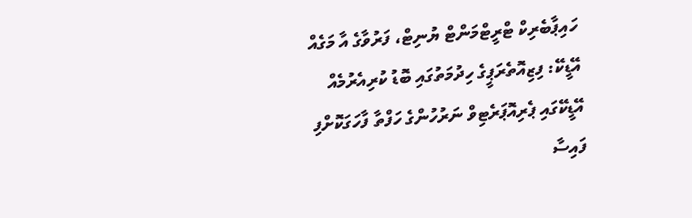ހައިޕާބެރިކް ޓްރީޓްމަންޓް ޔުނިޓް، ފަރުވާގެ އާ މަގެއް
އޭޑީކޭ: ފިޒިއޮތެރަޕީގެ ހިދުމަތުގައި ބޮޑު ކުރިއެރުމެއް
އޭޑީކޭގައި ޕެރިއޮޕަރެޓިވް ނަރުހުންގެ ހަފްތާ ފާހަގަކޮށްފި
ފައިސާ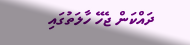ދައްކަން ޖެހޭ ހާލަތުގައި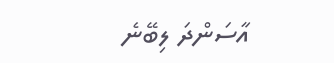އާސަންދަ ލިބޭނެ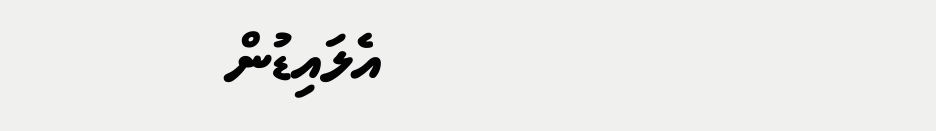އެލައިޑުން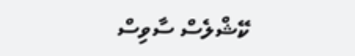ކޭޝްލެސް ސާވިސް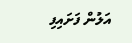އަލުން ފަށައިފި